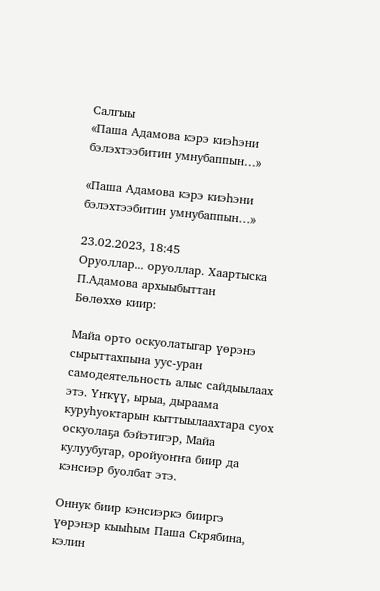Салгыы
«Паша Адамова кэрэ киэһэни бэлэхтээбитин умнубаппын…»

«Паша Адамова кэрэ киэһэни бэлэхтээбитин умнубаппын…»

23.02.2023, 18:45
Оруоллар... оруоллар. Хаартыска П.Адамова архыыбыттан
Бөлөххө киир:

Майа орто оскуолатыгар үөрэнэ сырыттахпына уус-уран самодеятельность алыс сайдыылаах этэ. Үҥкүү, ырыа, дыраама куруһуоктарын кыттыылаахтара суох оскуолаҕа бэйэтигэр, Майа кулуубугар, оройуоҥҥа биир да кэнсиэр буолбат этэ.

Оннук биир кэнсиэркэ бииргэ үөрэнэр кыыһым Паша Скрябина, кэлин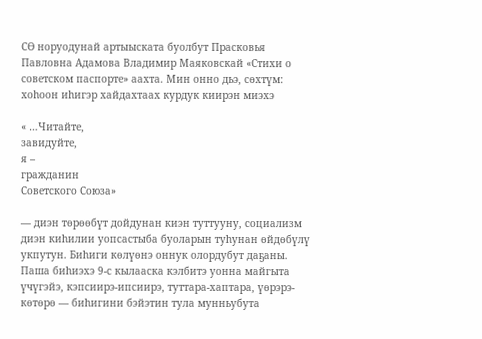СӨ норуодунай артыыската буолбут Прасковья Павловна Адамова Владимир Маяковскай «Стихи о советском паспорте» аахта. Мин онно дьэ, сөхтүм: хоһоон иһигэр хайдахтаах курдук киирэн миэхэ

« …Читайте,
завидуйте,
я –
гражданин
Советского Союза»

— диэн төрөөбүт дойдунан киэн туттууну, социализм диэн киһилии уопсастыба буоларын туһунан өйдөбүлү укпутун. Биһиги көлүөнэ оннук олордубут даҕаны.
Паша биһиэхэ 9-с кылааска кэлбитэ уонна майгыта үчүгэйэ, кэпсиирэ-ипсиирэ, туттара-хаптара, үөрэрэ-көтөрө — биһигини бэйэтин тула мунньубута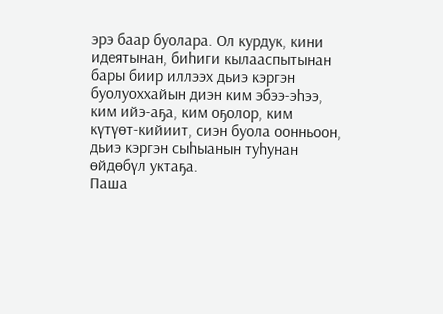эрэ баар буолара. Ол курдук, кини идеятынан, биһиги кылааспытынан бары биир иллээх дьиэ кэргэн буолуоххайын диэн ким эбээ-эһээ, ким ийэ-аҕа, ким оҕолор, ким күтүөт-кийиит, сиэн буола оонньоон, дьиэ кэргэн сыһыанын туһунан өйдөбүл уктаҕа.
Паша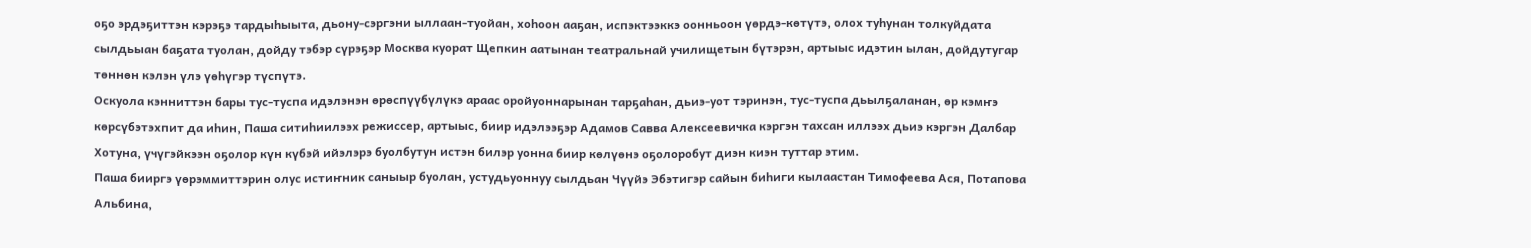оҕо эрдэҕиттэн кэрэҕэ тардыһыыта, дьону-сэргэни ыллаан-туойан, хоһоон ааҕан, испэктээккэ оонньоон үөрдэ-көтүтэ, олох туһунан толкуйдата сылдьыан баҕата туолан, дойду тэбэр сүрэҕэр Москва куорат Щепкин аатынан театральнай училищетын бүтэрэн, артыыс идэтин ылан, дойдутугар төннөн кэлэн үлэ үөһүгэр түспүтэ.
Оскуола кэнниттэн бары тус-туспа идэлэнэн өрөспүүбүлүкэ араас оройуоннарынан тарҕаһан, дьиэ-уот тэринэн, тус-туспа дьылҕаланан, өр кэмҥэ көрсүбэтэхпит да иһин, Паша ситиһиилээх режиссер, артыыс, биир идэлээҕэр Адамов Савва Алексеевичка кэргэн тахсан иллээх дьиэ кэргэн Далбар Хотуна, үчүгэйкээн оҕолор күн күбэй ийэлэрэ буолбутун истэн билэр уонна биир көлүөнэ оҕолоробут диэн киэн туттар этим.
Паша бииргэ үөрэммиттэрин олус истиҥник саныыр буолан, устудьуоннуу сылдьан Чүүйэ Эбэтигэр сайын биһиги кылаастан Тимофеева Ася, Потапова Альбина,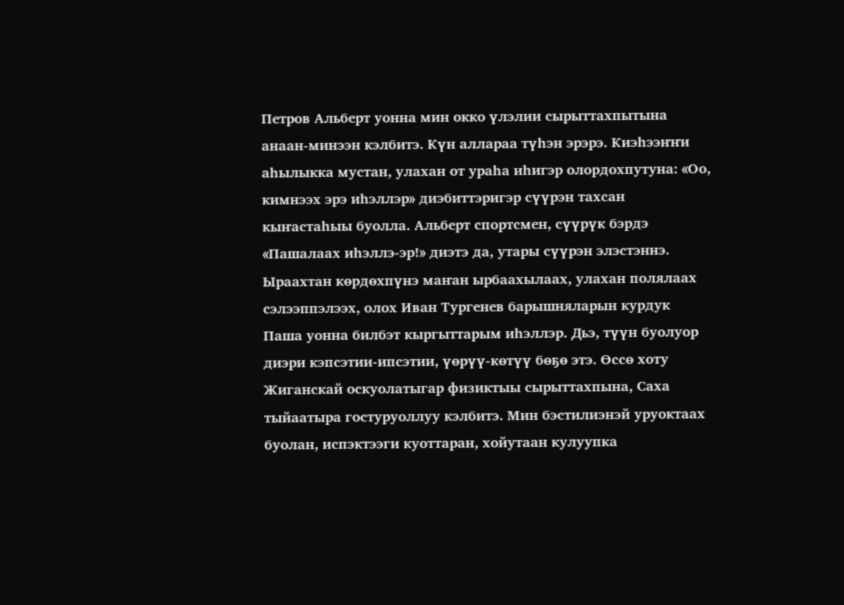Петров Альберт уонна мин окко үлэлии сырыттахпытына анаан-минээн кэлбитэ. Күн аллараа түһэн эрэрэ. Киэһээҥҥи аһылыкка мустан, улахан от ураһа иһигэр олордохпутуна: «Оо, кимнээх эрэ иһэллэр» диэбиттэригэр сүүрэн тахсан кыҥастаһыы буолла. Альберт спортсмен, сүүрүк бэрдэ «Пашалаах иһэллэ-эр!» диэтэ да, утары сүүрэн элэстэннэ. Ыраахтан көрдөхпүнэ маҥан ырбаахылаах, улахан полялаах сэлээппэлээх, олох Иван Тургенев барышняларын курдук Паша уонна билбэт кыргыттарым иһэллэр. Дьэ, түүн буолуор диэри кэпсэтии-ипсэтии, үөрүү-көтүү бөҕө этэ. Өссө хоту Жиганскай оскуолатыгар физиктыы сырыттахпына, Саха тыйаатыра гостуруоллуу кэлбитэ. Мин бэстилиэнэй уруоктаах буолан, испэктээги куоттаран, хойутаан кулуупка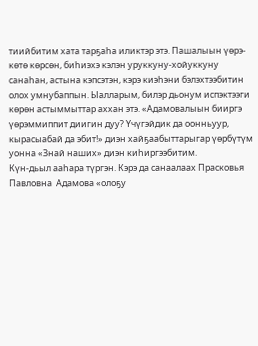тиийбитим хата тарҕаһа иликтэр этэ. Пашалыын үөрэ-көтө көрсөн, биһиэхэ кэлэн уруккуну-хойуккуну санаһан, астына кэпсэтэн, кэрэ киэһэни бэлэхтээбитин олох умнубаппын. Ыалларым, билэр дьонум испэктээги көрөн астыммыттар аххан этэ. «Адамовалыын бииргэ үөрэммиппит диигин дуу? Үчүгэйдик да оонньуур, кырасыабай да эбит!» диэн хайҕаабыттарыгар үөрбүтүм уонна «Знай наших» диэн киһиргээбитим.
Күн-дьыл ааһара түргэн. Кэрэ да санаалаах Прасковья Павловна  Адамова «олоҕу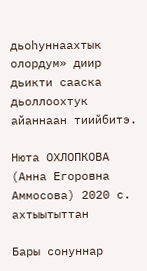дьоһуннаахтык олордум» диир дьикти сааска дьоллоохтук айаннаан тиийбитэ.

Нюта ОХЛОПКОВА (Анна Егоровна Аммосова) 2020 с. ахтыытыттан

Бары сонуннар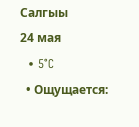Салгыы
24 мая
  • 5°C
  • Ощущается: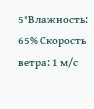5°Влажность: 65% Скорость ветра: 1 м/с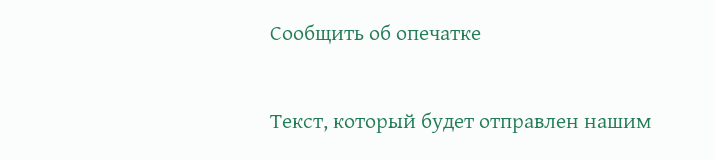Сообщить об опечатке

Текст, который будет отправлен нашим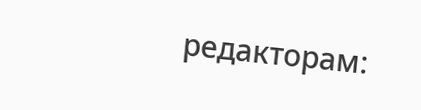редакторам: